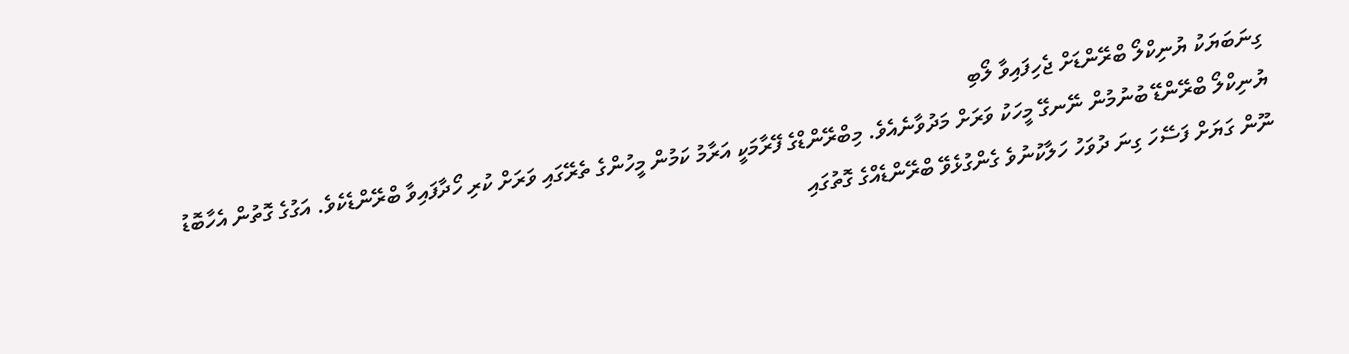ގިނަބަޔަކު ޔުނިކްލޯ ބްރޭންޑަށް ޖެހިފައިވާ ލޯބި
ޔުނިކްލޯ ބްރޭންޑޭ ބުނުމުން ނޭނގޭ މީހަކު ވަރަށް މަދުވާނެއެވެ. މިބްރޭންޑްގެ ފޭރާމަކީ އަރާމު ކަމުން މީހުންގެ ތެރޭގައި ވަރަށް ކުރި ހޯދާފައިވާ ބްރޭންޑެކެވެ. އަގުގެ ގޮތުން އެހާބޮޑު ނޫން ގަޔަށް ފަސޭހަ ގިނަ ދުވަހު ހަލާކުނުވެ ގެންގުޅެވޭ ބްރޭންޑެއްގެ ގޮތުގައި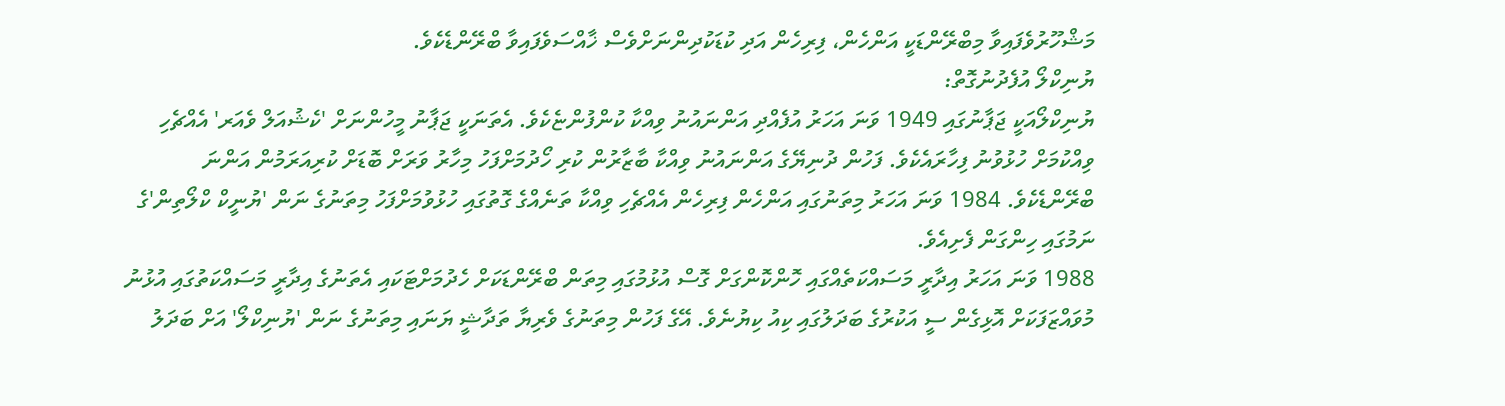މަޝްހޫރުވެފައިވާ މިބްރޭންޑަކީ އަންހެން، ފިރިހެން އަދި ކުޑަކުދިންނަށްވެސް ޚާއްސަވެފައިވާ ބްރޭންޑެކެވެ.
ޔުނިކްލޯ އުފެދުނުގޮތް:
ޔުނިކްލޯއަކީ ޖަޕާނުގައި 1949 ވަނަ އަހަރު އުފެއްދި އަންނައުނު ވިއްކާ ކުންފުންޏެކެވެ. އެތަނަކީ ޖަޕާނު މީހުންނަށް 'ކެޝުއަލް ވެއަރ' އެއްޗެހި ވިއްކުމަށް ހުޅުވުނު ފިހާރައެކެވެ. ފަހުން ދުނިޔޭގެ އަންނައުނު ވިއްކާ ބާޒާރުން ކުރި ހޯދުމަށްފަހު މިހާރު ވަރަށް ބޮޑަށް ކުރިއަރަމުން އަންނަ ބްރޭންޑެކެވެ. 1984 ވަނަ އަހަރު މިތަނުގައި އަންހެން ފިރިހެން އެއްޗެހި ވިއްކާ ތަނެއްގެ ގޮތުގައި ހުޅުވުމަށްފަހު މިތަނުގެ ނަން 'ޔުނީކް ކްލޯތިން'ގެ ނަމުގައި ހިންގަން ފެށިއެވެ.
1988 ވަނަ އަހަރު އިދާރީ މަސައްކަތެއްގައި ހޮންކޮންގަށް ގޮސް އުޅުމުގައި މިތަން ބްރޭންޑަކަށް ހެދުމަށްޓަކައި އެތަނުގެ އިދާރީ މަސައްކަތުގައި އުޅުނު މުވައްޒަފަކަށް އޮޅިގެން ސީ އަކުރުގެ ބަދަލުގައި ކިއު ކިޔުނެވެ. އޭގެ ފަހުން މިތަނުގެ ވެރިޔާ ތަދާޝީ ޔަނައި މިތަނުގެ ނަން 'ޔުނިކްލޯ' އަށް ބަދަލު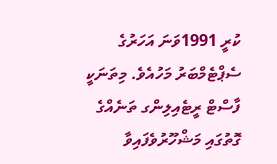ކުރީ 1991ވަނަ އަހަރުގެ ސެޕްޓެމްބަރު މަހުއެވެ. މިތަނަކީ ފާސްޓް ރީޓެއިލިންގ ތަނެއްގެ ގޮތުގައި މަޝްހޫރުވެފައިވާ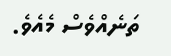ތަނެއްވެސް މެއެވެ.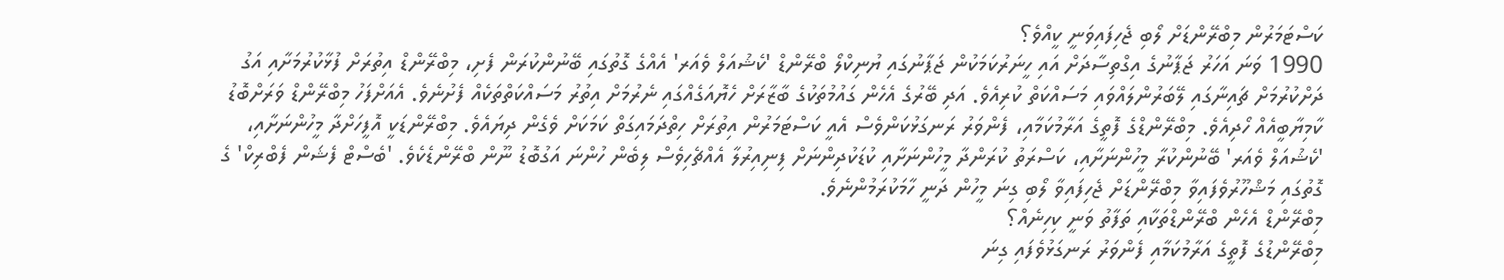ކަސްޓަމަރުން މިބްރޭންޑަށް ލޯބި ޖެހިފައިވަނީ ކީއްވެ؟
1990 ވަނަ އަހަރު ޖަޕާނުގެ އިގްތިސާދަށް އައި ހީނަރުކަމަކުން ޖަޕާނުގައި ޔުނިކްލޯ ބްރޭންޑް 'ކެޝުއަލް ވެއަރ' އެއްގެ ގޮތުގައި ބޭނުންކުރަން ފެށި، މިބްރޭންޑް އިތުރަށް ފުޅާކުރުމަށާއި އަގު ދަށްކުރުމަށް ޗައިނާގައި ލޭބަރުންލައްވައި މަސައްކަތް ކުރިއެވެ. އަދި ބޭރުގެ އެހެން ގައުމުތަކުގެ ބާޒާރަށް ހެޔޮއަގެއްގައި ނެރުމަށް އިތުރު މަސައްކަތްތަކެއް ފެށުނެވެ. އެއަށްފަހު މިބްރޭންޑް ވަރަށްބޮޑު ކާމިޔާބީއެއް ހޯދިއެވެ. މިބްރޭންޑްގެ ފޮތީގެ އަރާމުކަމާއި، ފެންވަރު ރަނގަޅުކަންވެސް އެއީ ކަސްޓަމަރުން އިތުރަށް ހިތްދަމައިގަތް ކަމަކަށް ވެގެން ދިޔައެވެ. މިބްރޭންޑަކީ އޮފީހަށްދާ މީހުންނަށާއި، 'ކެޝުއަލް ވެއަރ' ބޭނުންކުރާ މީހުންނަށާއި، ކަސްރަތު ކުރަންދާ މީހުންނަށާއި ކުޑަކުދިންނަށް ފިނިއިރުލާ އެއްޗެހިވެސް ލިބެން ހުންނަ އަގުބޮޑު ނޫން ބްރޭންޑެކެވެ. 'ބެސްޓް ފެޝަން ފެބްރިކް' ގެ ގޮތުގައި މަޝްހޫރުވެފައިވާ މިބްރޭންޑަށް ޖެހިފައިވާ ލޯބި ގިނަ މީހުން ދަނީ ހާމަކުރަމުންނެވެ.
މިބްރޭންޑް އެހެން ބްރޭންޑްތަކާއި ތަފާތު ވަނީ ކިހިނެއް؟
މިބްރޭންޑުގެ ފޮތީގެ އަރާމުކަމާއި ފެންވަރު ރަނގަޅުވެފައި ގިނަ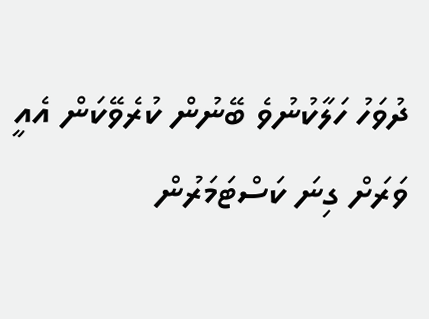ދުވަހު ހަލާކުނުވެ ބޭނުން ކުރެވޭކަން އެއީ ވަރަށް ގިނަ ކަސްޓަމަރުން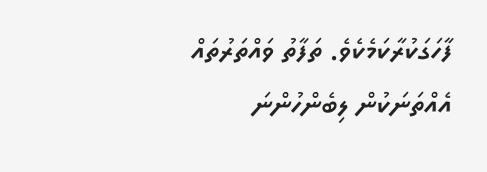ފާހަގަކުރާކަމެކެވެ. ތަފާތު ވައްތަރުތައް އެއްތަނަކުން ލިބެންހުންނަ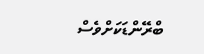ބްރޭންޑަކަށްވެސް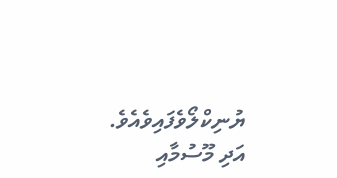ޔުނިކްލޯވެފައިވެއެވެ. އަދި މޫސުމާއި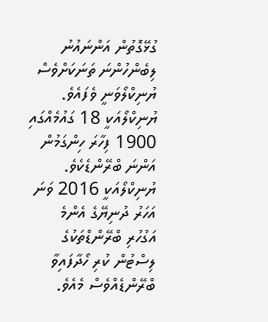ގުޅޭގޮތުން އަންނައުނު ލިބެންހުންނަ ތަނަކަށްވެސް ޔުނިކްލޯވަނީ ވެފައެވެ.
ޔުނިކްލޯއަކީ 18 ގައުމެއްގައި 1900 ފިހާރަ ހިންގަމުން އަންނަ ބްރޭންޑެކެވެ. ޔުނިކްލޯއަކީ 2016 ވަނަ އަހަރު ދުނިޔޭގެ އެންމެ އަގުހުރި ބްރޭންޑްތަކުގެ ލިސްޓުން ކުރި ހޯދާފައިވާ ބްރޭންޑެއްވެސް މެއެވެ.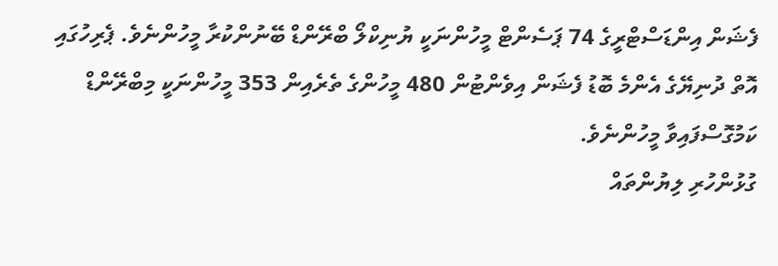ފެޝަން އިންޑަސްޓްރީގެ 74 ޕަސެންޓް މީހުންނަކީ ޔުނިކްލޯ ބްރޭންޑް ބޭނުންކުރާ މީހުންނެވެ. ޕެރިހުގައި އޮތް ދުނިޔޭގެ އެންމެ ބޮޑު ފެޝަން އިވެންޓުން 480 މީހުންގެ ތެރެއިން 353 މީހުންނަކީ މިބްރޭންޑް ކަމުގޮސްފައިވާ މީހުންނެވެ.
ގުޅުންހުރި ލިޔުންތައް